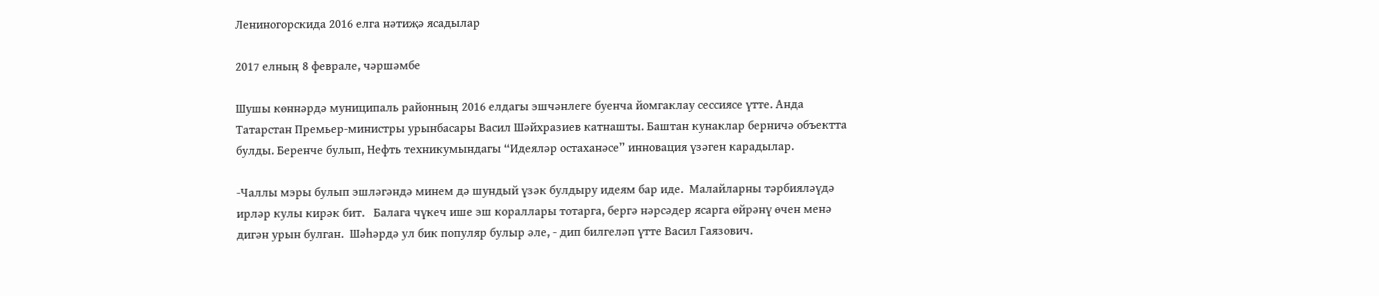Лениногорскида 2016 елга нәтиҗә ясадылар

2017 елның 8 феврале, чәршәмбе

Шушы көннәрдә муниципаль районның 2016 елдагы эшчәнлеге буенча йомгаклау сессиясе үтте. Анда Татарстан Премьер-министры урынбасары Васил Шәйхразиев катнашты. Баштан кунаклар берничә объектта булды. Беренче булып, Нефть техникумындагы “Идеяләр остаханәсе” инновация үзәген карадылар.

-Чаллы мэры булып эшләгәндә минем дә шундый үзәк булдыру идеям бар иде.  Малайларны тәрбияләүдә ирләр кулы кирәк бит.   Балага чүкеч ише эш кораллары тотарга, бергә нәрсәдер ясарга өйрәнү өчен менә дигән урын булган.  Шәһәрдә ул бик популяр булыр әле, - дип билгеләп үтте Васил Гаязович.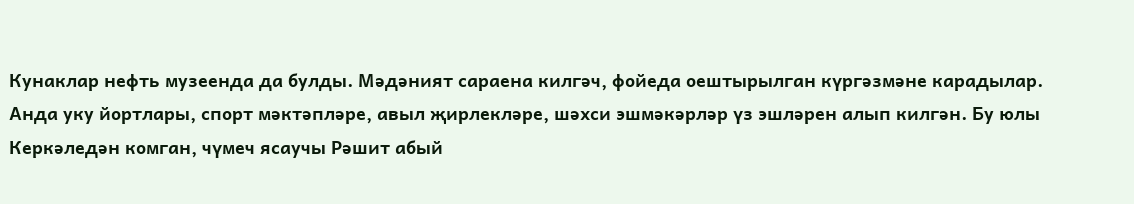Кунаклар нефть музеенда да булды. Мәдәният сараена килгәч, фойеда оештырылган күргәзмәне карадылар. Анда уку йортлары, спорт мәктәпләре, авыл җирлекләре, шәхси эшмәкәрләр үз эшләрен алып килгән. Бу юлы Керкәледән комган, чүмеч ясаучы Рәшит абый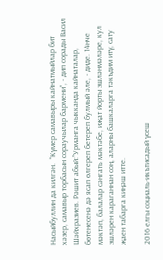Насыйбуллин да килгән.  “Күмер самавыры кайнатмыйлар бит хәзер, самавыр торбасын сораучылар бармени”, - дип сорады Васил Шәйхразиев. Рәшит абый:”Урманга чыкканда кайнаталар, бөтенесенә дә ясап өлгереп бетереп булмый әле, - диде. 14нче мәктәп, балалар сәнгать мәктәбе, иҗат йорты эшләнмәләре, кул эшләрен караганнан соң, аларны башкаларга тәкъдим итү, сату җаен табарга киңәш итте.

2016 елгы социаль-икътисадый үсеш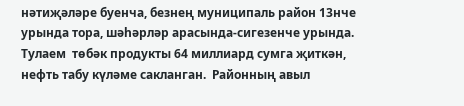нәтиҗәләре буенча, безнең муниципаль район 13нче урында тора, шәһәрләр арасында-сигезенче урында. Тулаем  төбәк продукты 64 миллиард сумга җиткән, нефть табу күләме сакланган.  Районның авыл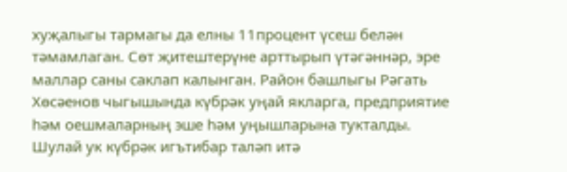хуҗалыгы тармагы да елны 11процент үсеш белән тәмамлаган. Сөт җитештерүне арттырып үтәгәннәр, эре маллар саны саклап калынган. Район башлыгы Рәгать Хөсәенов чыгышында күбрәк уңай якларга, предприятие һәм оешмаларның эше һәм уңышларына тукталды. Шулай ук күбрәк игътибар таләп итә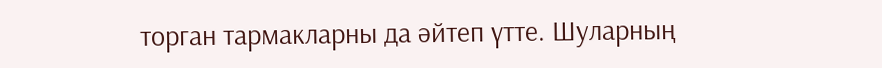торган тармакларны да әйтеп үтте. Шуларның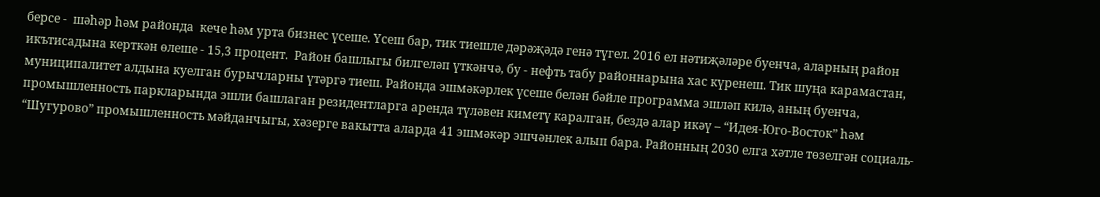берсе -  шәһәр һәм районда  кече һәм урта бизнес үсеше. Үсеш бар, тик тиешле дәрәҗәдә генә түгел. 2016 ел нәтиҗәләре буенча, аларның район икътисадына керткән өлеше - 15,3 процент.  Район башлыгы билгеләп үткәнчә, бу - нефть табу районнарына хас күренеш. Тик шуңа карамастан, муниципалитет алдына куелган бурычларны үтәргә тиеш. Районда эшмәкәрлек үсеше белән бәйле программа эшләп килә, аның буенча, промышленность паркларында эшли башлаган резидентларга аренда түләвен киметү каралган, бездә алар икәү – “Идея-Юго-Восток” һәм “Шугурово” промышленность мәйданчыгы, хәзерге вакытта аларда 41 эшмәкәр эшчәнлек алып бара. Районның 2030 елга хәтле төзелгән социаль-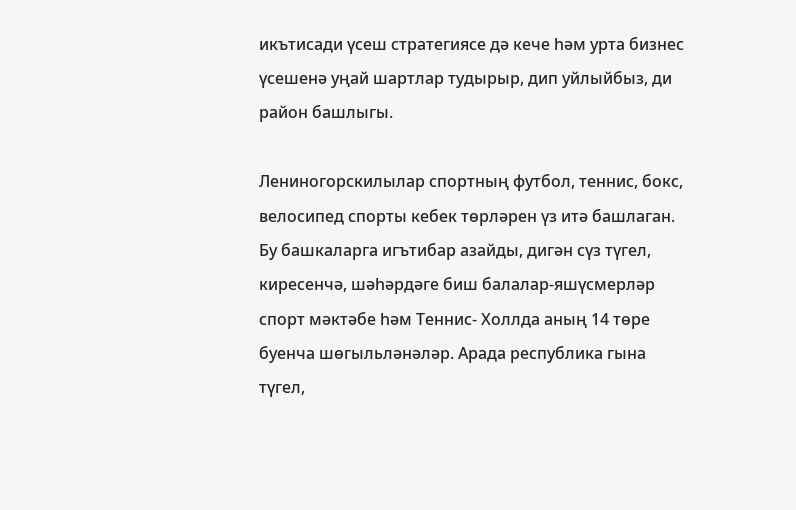икътисади үсеш стратегиясе дә кече һәм урта бизнес үсешенә уңай шартлар тудырыр, дип уйлыйбыз, ди район башлыгы.

Лениногорскилылар спортның футбол, теннис, бокс, велосипед спорты кебек төрләрен үз итә башлаган. Бу башкаларга игътибар азайды, дигән сүз түгел, киресенчә, шәһәрдәге биш балалар-яшүсмерләр спорт мәктәбе һәм Теннис- Холлда аның 14 төре буенча шөгыльләнәләр. Арада республика гына түгел,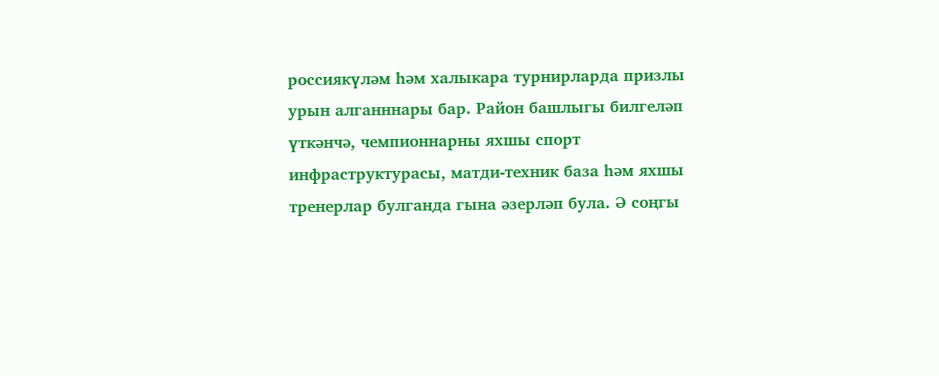россиякүләм һәм халыкара турнирларда призлы урын алганннары бар. Район башлыгы билгеләп үткәнчә, чемпионнарны яхшы спорт инфраструктурасы, матди-техник база һәм яхшы тренерлар булганда гына әзерләп була. Ә соңгы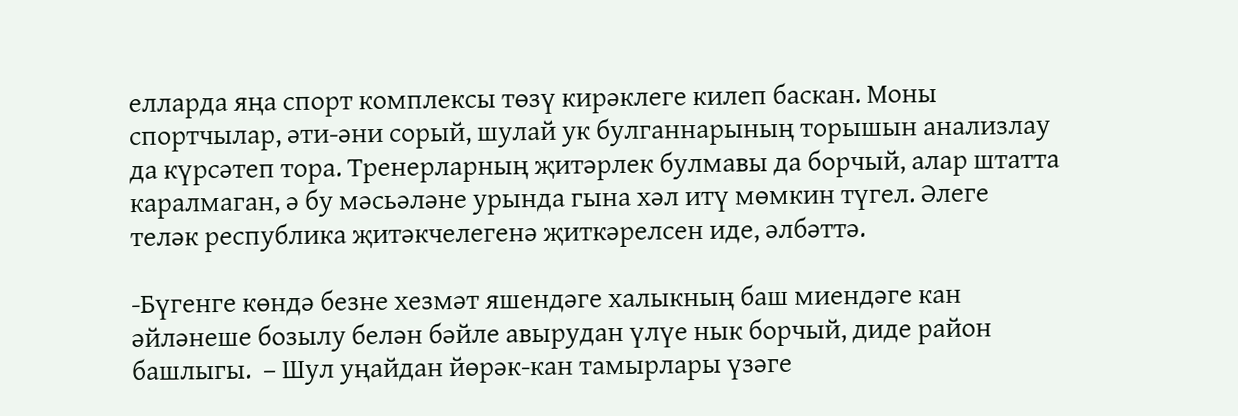елларда яңа спорт комплексы төзү кирәклеге килеп баскан. Моны спортчылар, әти-әни сорый, шулай ук булганнарының торышын анализлау да күрсәтеп тора. Тренерларның җитәрлек булмавы да борчый, алар штатта каралмаган, ә бу мәсьәләне урында гына хәл итү мөмкин түгел. Әлеге теләк республика җитәкчелегенә җиткәрелсен иде, әлбәттә.

-Бүгенге көндә безне хезмәт яшендәге халыкның баш миендәге кан әйләнеше бозылу белән бәйле авырудан үлүе нык борчый, диде район башлыгы.  – Шул уңайдан йөрәк-кан тамырлары үзәге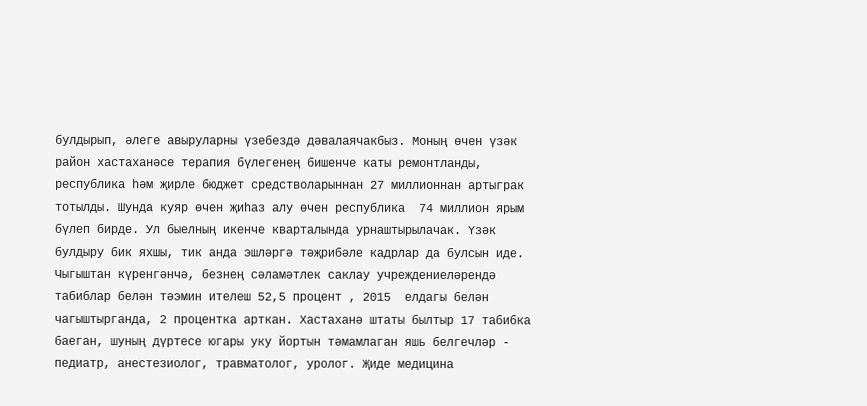булдырып, әлеге авыруларны үзебездә дәвалаячакбыз. Моның өчен үзәк район хастаханәсе терапия бүлегенең бишенче каты ремонтланды, республика һәм җирле бюджет средстволарыннан 27 миллионнан артыграк тотылды. Шунда куяр өчен җиһаз алу өчен республика  74 миллион ярым бүлеп бирде. Ул быелның икенче кварталында урнаштырылачак. Үзәк булдыру бик яхшы, тик анда эшләргә тәҗрибәле кадрлар да булсын иде. Чыгыштан күренгәнчә, безнең сәламәтлек саклау учреждениеләрендә табиблар белән тәэмин ителеш 52,5 процент , 2015  елдагы белән чагыштырганда, 2 процентка арткан. Хастаханә штаты былтыр 17 табибка баеган, шуның дүртесе югары уку йортын тәмамлаган яшь белгечләр - педиатр, анестезиолог, травматолог, уролог. Җиде медицина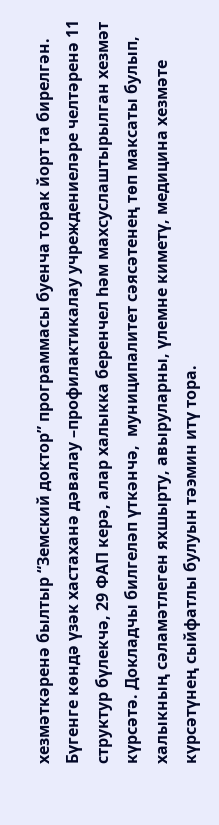хезмәткәренә былтыр “Земский доктор” программасы буенча торак йорт та бирелгән.  Бүгенге көндә үзәк хастаханә дәвалау –профилактикалау учреждениеләре челтәренә 11 структур бүлекчә, 29 ФАП керә, алар халыкка беренчел һәм махсуслаштырылган хезмәт күрсәтә. Докладчы билгеләп үткәнчә,  муниципалитет сәясәтенең төп максаты булып, халыкның сәламәтлеген яхшырту, авыруларны, үлемне киметү, медицина хезмәте күрсәтүнең сыйфатлы булуын тәэмин итү тора.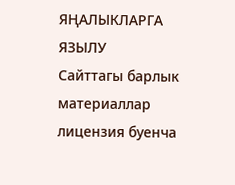ЯҢАЛЫКЛАРГА ЯЗЫЛУ
Сайттагы барлык материаллар лицензия буенча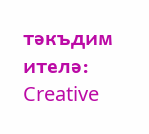тәкъдим ителә:
Creative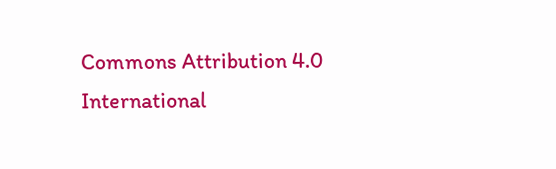Commons Attribution 4.0 International